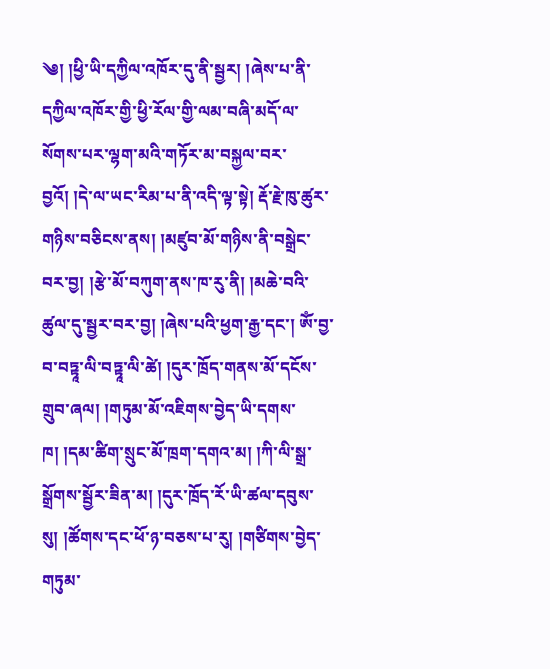༄། །ཕྱི་ཡི་དཀྱིལ་འཁོར་དུ་ནི་སྦྱར། །ཞེས་པ་ནི་དཀྱིལ་འཁོར་གྱི་ཕྱི་རོལ་གྱི་ལམ་བཞི་མདོ་ལ་སོགས་པར་ལྷག་མའི་གཏོར་མ་བསྐྱལ་བར་བྱའོ། །དེ་ལ་ཡང་རིམ་པ་ནི་འདི་ལྟ་སྟེ། རྡོ་རྗེ་ཁུ་ཚུར་གཉིས་བཅིངས་ནས། །མཛུབ་མོ་གཉིས་ནི་བསྒྲེང་བར་བྱ། །རྩེ་མོ་བཀུག་ནས་ཁ་རུ་ནི། །མཆེ་བའི་ཚུལ་དུ་སྦྱར་བར་བྱ། །ཞེས་པའི་ཕྱག་རྒྱ་དང་། ཨོཾ་བྱ་བ་བཏྟཱ་ལི་བཏྟཱ་ལི་ཚེ། །དུར་ཁྲོད་གནས་མོ་དངོས་གྲུབ་ཞལ། །གཏུམ་མོ་འཇིགས་བྱེད་ཡི་དགས་ཁ། །དམ་ཚིག་སྲུང་མོ་ཁྲག་དགའ་མ། །ཀི་ལི་སྒྲ་སྒྲོགས་སྦྱོར་ཟིན་མ། །དུར་ཁྲོད་རོ་ཡི་ཚལ་དབུས་སུ། །ཚོགས་དང་ཕོ་ཉ་བཅས་པ་རུ། །གཙིགས་བྱེད་གཏུམ་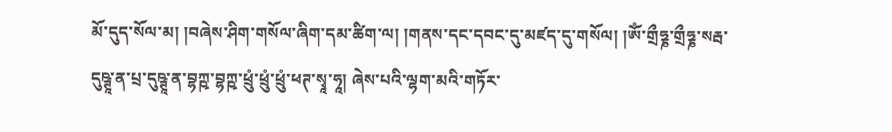མོ་དུད་སོལ་མ། །བཞེས་ཤིག་གསོལ་ཞིག་དམ་ཚིག་ལ། །གནས་དང་དབང་དུ་མཛད་དུ་གསོལ། །ཨོཾ་གྲྀཧྞ་གྲྀཧྞ་སརྦ་དུཥྚཱ་ན་པྲ་དུཥྚཱ་ན་བྷཀྵ་བྷཀྵ་ཕྲུཾ་ཕྲུཾ་ཕྲུཾ་ཕཊ་སྭཱ་ཧཱ། ཞེས་པའི་ལྷག་མའི་གཏོར་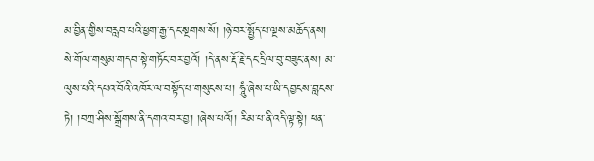མ་བྱིན་གྱིས་བརླབ་པའི་ཕྱག་རྒྱ་དང་སྔགས་སོ། །ཉེ་བར་སྤྱོད་པ་ལྔས་མཆོད་ནས། སེ་གོལ་གསུམ་གདབ་སྟེ་གཏོང་བར་བྱའོ། །དེ་ནས་རྡོ་རྗེ་དང་དྲིལ་བུ་བཟུང་ནས། མ་ལུས་པའི་དཔའ་བོའི་འཁོར་ལ་བསྟོད་པ་གསུངས་པ། ཧཱུཾ་ཞེས་པ་ཡི་དབྱངས་བླངས་ཏེ། །བཀྲ་ཤིས་སྒྲོགས་ནི་དགའ་བར་བྱ། །ཞེས་པའོ།། རིམ་པ་ནི་འདི་ལྟ་སྟེ། ཕན་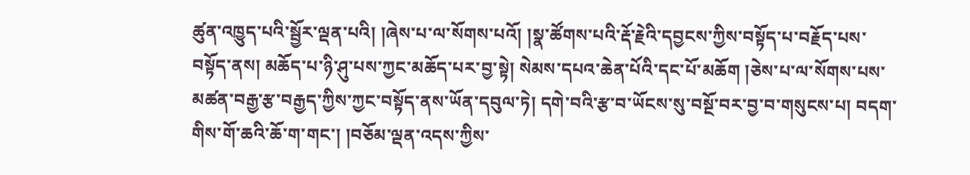ཚུན་འཁྱུད་པའི་སྦྱོར་ལྡན་པའི། །ཞེས་པ་ལ་སོགས་པའོ། །སྣ་ཚོགས་པའི་རྡོ་རྗེའི་དབྱངས་ཀྱིས་བསྟོད་པ་བརྗོད་པས་བསྟོད་ནས། མཆོད་པ་ཉི་ཤུ་པས་ཀྱང་མཆོད་པར་བྱ་སྟེ། སེམས་དཔའ་ཆེན་པོའི་དང་པོ་མཆོག །ཅེས་པ་ལ་སོགས་པས་མཚན་བརྒྱ་རྩ་བརྒྱད་ཀྱིས་ཀྱང་བསྟོད་ནས་ཡོན་དབུལ་ཏེ། དགེ་བའི་རྩ་བ་ཡོངས་སུ་བསྔོ་བར་བྱ་བ་གསུངས་པ། བདག་གིས་གོ་ཆའི་ཆོ་ག་གང་། །བཅོམ་ལྡན་འདས་ཀྱིས་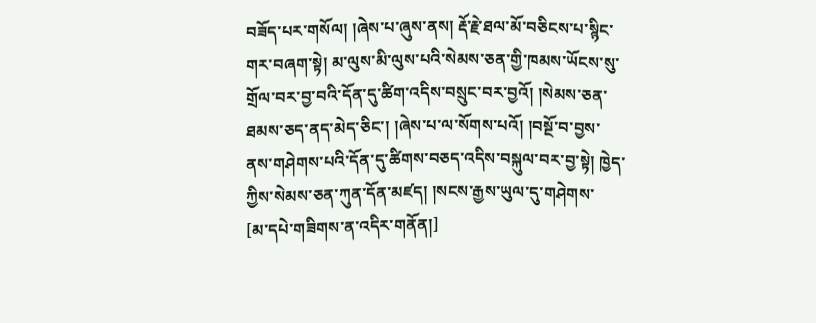བཟོད་པར་གསོལ། །ཞེས་པ་ཞུས་ནས། རྡོ་རྗེ་ཐལ་མོ་བཅིངས་པ་སྙིང་གར་བཞག་སྟེ། མ་ལུས་མི་ལུས་པའི་སེམས་ཅན་གྱི་ཁམས་ཡོངས་སུ་གྲོལ་བར་བྱ་བའི་དོན་དུ་ཚིག་འདིས་བསྲུང་བར་བྱའོ། །སེམས་ཅན་ཐམས་ཅད་ནད་མེད་ཅིང་། །ཞེས་པ་ལ་སོགས་པའོ། །བསྔོ་བ་བྱས་ནས་གཤེགས་པའི་དོན་དུ་ཚིགས་བཅད་འདིས་བསྐུལ་བར་བྱ་སྟེ། ཁྱེད་ཀྱིས་སེམས་ཅན་ཀུན་དོན་མཛད། །སངས་རྒྱས་ཡུལ་དུ་གཤེགས་
[མ་དཔེ་གཟིགས་ན་འདིར་གནོན།]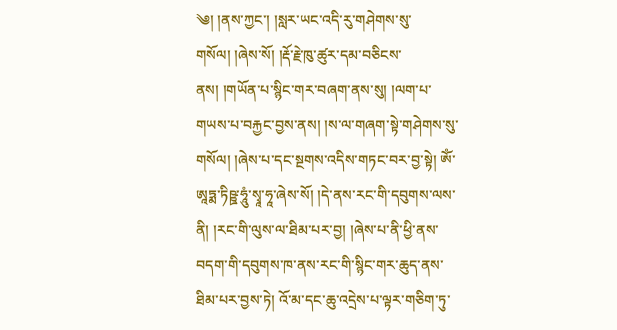༄། །ནས་ཀྱང་། །སླར་ཡང་འདི་རུ་གཤེགས་སུ་གསོལ། །ཞེས་སོ། །རྡོ་རྗེ་ཁུ་ཚུར་དམ་བཅིངས་ནས། །གཡོན་པ་སྙིང་གར་བཞག་ནས་སུ། །ལག་པ་གཡས་པ་བརྐྱང་བྱས་ནས། །ས་ལ་གཞག་སྟེ་གཤེགས་སུ་གསོལ། །ཞེས་པ་དང་སྔགས་འདིས་གཏང་བར་བྱ་སྟེ། ཨོཾ་ཨཱཏྨ་ཏིཥྛ་ཧཱུཾ་སྭཱ་ཧཱ་ཞེས་སོ། །དེ་ནས་རང་གི་དབུགས་ལས་ནི། །རང་གི་ལུས་ལ་ཐིམ་པར་བྱ། །ཞེས་པ་ནི་ཕྱི་ནས་བདག་གི་དབུགས་ཁ་ནས་རང་གི་སྙིང་གར་ཆུད་ནས་ཐིམ་པར་བྱས་ཏེ། འོ་མ་དང་ཆུ་འདྲེས་པ་ལྟར་གཅིག་ཏུ་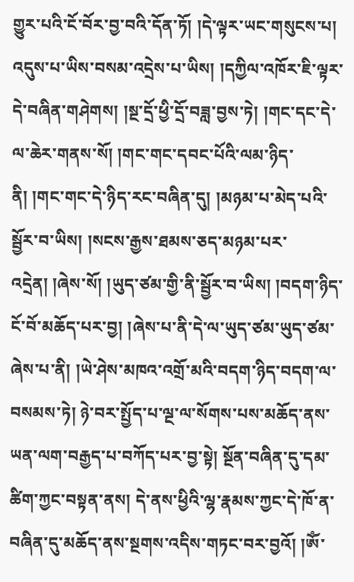གྱུར་པའི་ངོ་བོར་བྱ་བའི་དོན་ཏོ། །དེ་ལྟར་ཡང་གསུངས་པ། འདུས་པ་ཡིས་བསམ་འདྲེས་པ་ཡིས། །དཀྱིལ་འཁོར་ཇི་ལྟར་དེ་བཞིན་གཤེགས། །སྔ་དྲོ་ཕྱི་དྲོ་བཟླ་བྱས་ཏེ། །གང་དང་དེ་ལ་ཆེར་གནས་སོ། །གང་གང་དབང་པོའི་ལམ་ཉིད་ནི། །གང་གང་དེ་ཉིད་རང་བཞིན་དུ། །མཉམ་པ་མེད་པའི་སྦྱོར་བ་ཡིས། །སངས་རྒྱས་ཐམས་ཅད་མཉམ་པར་འདྲེན། །ཞེས་སོ། །ཡུད་ཙམ་གྱི་ནི་སྦྱོར་བ་ཡིས། །བདག་ཉིད་ངོ་བོ་མཆོད་པར་བྱ། །ཞེས་པ་ནི་དེ་ལ་ཡུད་ཙམ་ཡུད་ཙམ་ཞེས་པ་ནི། །ཡེ་ཤེས་མཁའ་འགྲོ་མའི་བདག་ཉིད་བདག་ལ་བསམས་ཏེ། ཉེ་བར་སྤྱོད་པ་ལྔ་ལ་སོགས་པས་མཆོད་ནས་ཡན་ལག་བརྒྱད་པ་བཀོད་པར་བྱ་སྟེ། སྔོན་བཞིན་དུ་དམ་ཚིག་ཀྱང་བསྟན་ནས། དེ་ནས་ཕྱིའི་ལྷ་རྣམས་ཀྱང་དེ་ཁོ་ན་བཞིན་དུ་མཆོད་ནས་སྔགས་འདིས་གཏང་བར་བྱའོ། །ཨོཾ་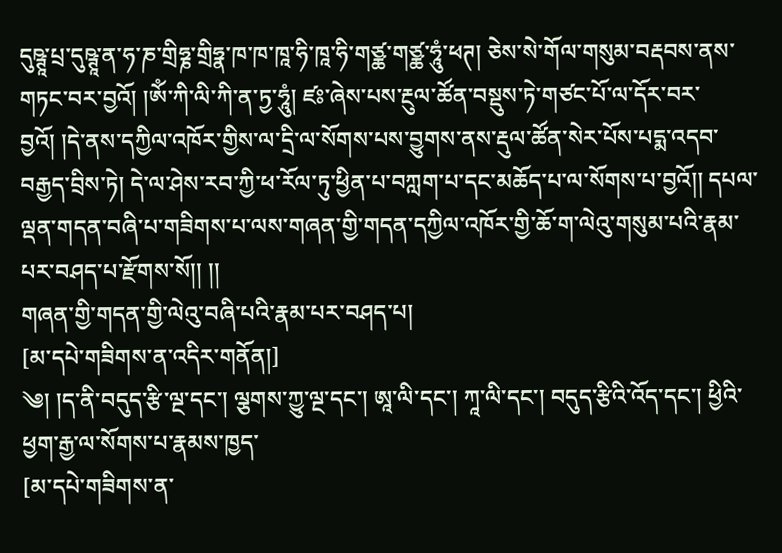དུཥྚཱ་པྲ་དུཥྚཱ་ན་ཧ་ཎ་གྲིཧྞ་གྲིཧྣ་ཁ་ཁ་ཁཱ་ཧི་ཁཱ་ཧི་གཙྪ་གཙྪ་ཧཱུཾ་ཕཊ། ཅེས་སེ་གོལ་གསུམ་བརྡབས་ནས་གཏང་བར་བྱའོ། །ཨོཾ་ཀི་ལི་ཀི་ན་ཏྱ་ཧཱུཾ། ཛཿ་ཞེས་པས་རྔུལ་ཚོན་བསྡུས་ཏེ་གཙང་པོ་ལ་དོར་བར་བྱའོ། །དེ་ནས་དཀྱིལ་འཁོར་གྱིས་ལ་དྲི་ལ་སོགས་པས་བྱུགས་ནས་རྡུལ་ཚོན་སེར་པོས་པདྨ་འདབ་བརྒྱད་བྲིས་ཏེ། དེ་ལ་ཤེས་རབ་ཀྱི་ཕ་རོལ་ཏུ་ཕྱིན་པ་བཀླག་པ་དང་མཆོད་པ་ལ་སོགས་པ་བྱའོ།། དཔལ་ལྡན་གདན་བཞི་པ་གཟིགས་པ་ལས་གཞན་གྱི་གདན་དཀྱིལ་འཁོར་གྱི་ཆོ་ག་ལེའུ་གསུམ་པའི་རྣམ་པར་བཤད་པ་རྫོགས་སོ།། །།
གཞན་གྱི་གདན་གྱི་ལེའུ་བཞི་པའི་རྣམ་པར་བཤད་པ།
[མ་དཔེ་གཟིགས་ན་འདིར་གནོན།]
༄། །ད་ནི་བདུད་རྩི་ལྔ་དང་། ལྕགས་ཀྱུ་ལྔ་དང་། ཨཱ་ལི་དང་། ཀཱ་ལི་དང་། བདུད་རྩིའི་འོད་དང་། ཕྱིའི་ཕྱག་རྒྱ་ལ་སོགས་པ་རྣམས་ཁྱད་
[མ་དཔེ་གཟིགས་ན་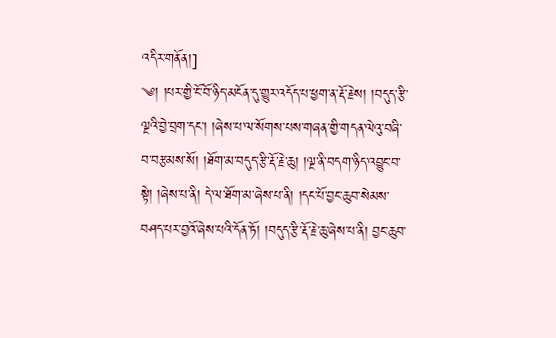འདིར་གནོན།]
༄། །པར་གྱི་ངོ་བོ་ཉིད་མངོན་དུ་གྱུར་འདོད་པ་ཕྱག་ན་རྡོ་རྗེས། །བདུད་རྩི་ལྔའི་བྱེ་བྲག་དང་། །ཞེས་པ་ལ་སོགས་པས་གཞན་གྱི་གདན་ལེའུ་བཞི་བ་བརྩམས་སོ། །ཐོག་མ་བདུད་རྩི་རྡོ་རྗེ་ཆུ། །ལྔ་ནི་བདག་ཉིད་འབྱུང་བ་སྟེ། །ཞེས་པ་ནི། དེ་ལ་ཐོག་མ་ཞེས་པ་ནི། །དང་པོ་བྱང་ཆུབ་སེམས་བཤད་པར་བྱའོ་ཞེས་པའི་དོན་ཏོ། །བདུད་རྩི་རྡོ་རྗེ་ཆུ་ཞེས་པ་ནི། བྱང་ཆུབ་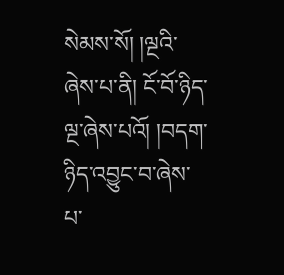སེམས་སོ། །ལྔའི་ཞེས་པ་ནི། ངོ་བོ་ཉིད་ལྔ་ཞེས་པའོ། །བདག་ཉིད་འབྱུང་བ་ཞེས་པ་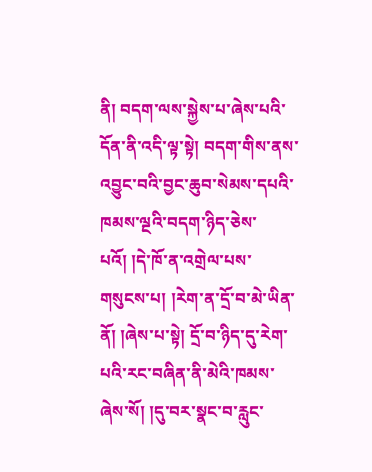ནི། བདག་ལས་སྐྱེས་པ་ཞེས་པའི་དོན་ནི་འདི་ལྟ་སྟེ། བདག་གིས་ནས་འབྱུང་བའི་བྱང་ཆུབ་སེམས་དཔའི་ཁམས་ལྔའི་བདག་ཉིད་ཅེས་པའོ། །དེ་ཁོ་ན་འགྲེལ་པས་གསུངས་པ། །རེག་ན་དྲོ་བ་མེ་ཡིན་ནོ། །ཞེས་པ་སྟེ། དྲོ་བ་ཉིད་དུ་རེག་པའི་རང་བཞིན་ནི་མེའི་ཁམས་ཞེས་སོ། །དུ་བར་སྣང་བ་རླུང་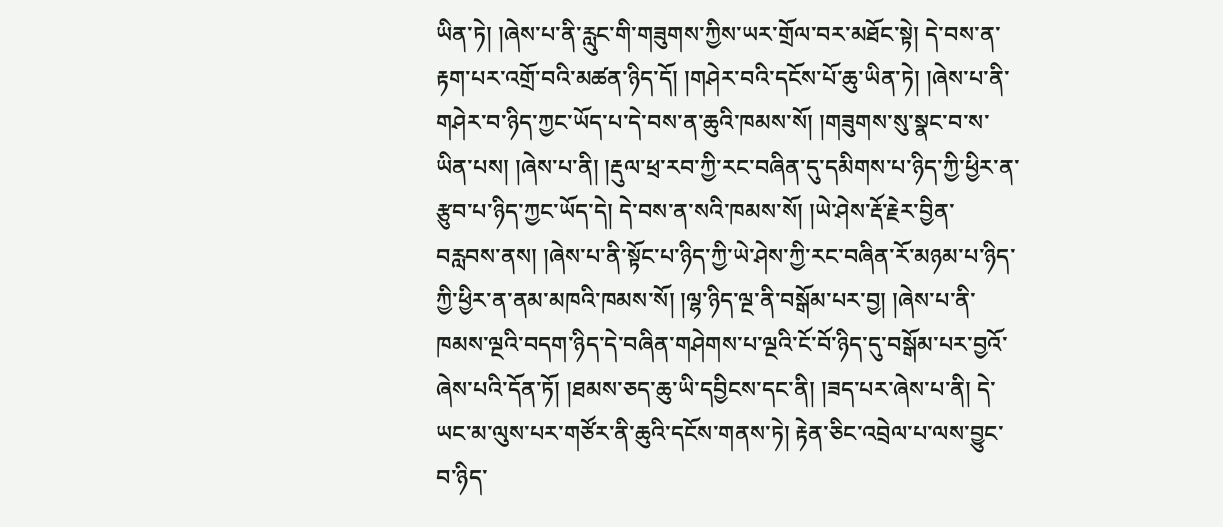ཡིན་ཏེ། །ཞེས་པ་ནི་རླུང་གི་གཟུགས་ཀྱིས་ཡར་གྲོལ་བར་མཐོང་སྟེ། དེ་བས་ན་རྟག་པར་འགྲོ་བའི་མཚན་ཉིད་དོ། །གཤེར་བའི་དངོས་པོ་ཆུ་ཡིན་ཏེ། །ཞེས་པ་ནི་གཤེར་བ་ཉིད་ཀྱང་ཡོད་པ་དེ་བས་ན་ཆུའི་ཁམས་སོ། །གཟུགས་སུ་སྣང་བ་ས་ཡིན་པས། །ཞེས་པ་ནི། །རྡུལ་ཕྲ་རབ་ཀྱི་རང་བཞིན་དུ་དམིགས་པ་ཉིད་ཀྱི་ཕྱིར་ན་རྩུབ་པ་ཉིད་ཀྱང་ཡོད་དེ། དེ་བས་ན་སའི་ཁམས་སོ། །ཡེ་ཤེས་རྡོ་རྗེར་བྱིན་བརླབས་ནས། །ཞེས་པ་ནི་སྟོང་པ་ཉིད་ཀྱི་ཡེ་ཤེས་ཀྱི་རང་བཞིན་རོ་མཉམ་པ་ཉིད་ཀྱི་ཕྱིར་ན་ནམ་མཁའི་ཁམས་སོ། །ལྷ་ཉིད་ལྔ་ནི་བསྒོམ་པར་བྱ། །ཞེས་པ་ནི་ཁམས་ལྔའི་བདག་ཉིད་དེ་བཞིན་གཤེགས་པ་ལྔའི་ངོ་བོ་ཉིད་དུ་བསྒོམ་པར་བྱའོ་ཞེས་པའི་དོན་ཏོ། །ཐམས་ཅད་ཆུ་ཡི་དབྱིངས་དང་ནི། །ཟད་པར་ཞེས་པ་ནི། དེ་ཡང་མ་ལུས་པར་གཙོར་ནི་ཆུའི་དངོས་གནས་ཏེ། རྟེན་ཅིང་འབྲེལ་པ་ལས་བྱུང་བ་ཉིད་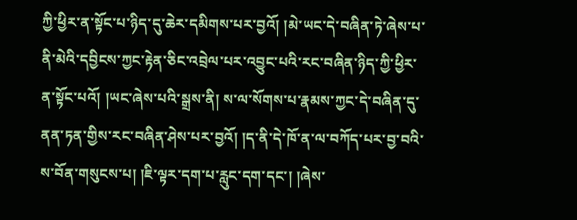ཀྱི་ཕྱིར་ན་སྟོང་པ་ཉིད་དུ་ཆེར་དམིགས་པར་བྱའོ། །མེ་ཡང་དེ་བཞིན་ཏེ་ཞེས་པ་ནི་མེའི་དབྱིངས་ཀྱང་རྟེན་ཅིང་འབྲེལ་པར་འབྱུང་པའི་རང་བཞིན་ཉིད་ཀྱི་ཕྱིར་ན་སྟོང་པའོ། །ཡང་ཞེས་པའི་སྒྲས་ནི། ས་ལ་སོགས་པ་རྣམས་ཀྱང་དེ་བཞིན་དུ་ནན་ཏན་གྱིས་རང་བཞིན་ཤེས་པར་བྱའོ། །ད་ནི་དེ་ཁོ་ན་ལ་བཀོད་པར་བྱ་བའི་ས་བོན་གསུངས་པ། །ཇི་ལྟར་དག་པ་རླུང་དག་དང་། །ཞེས་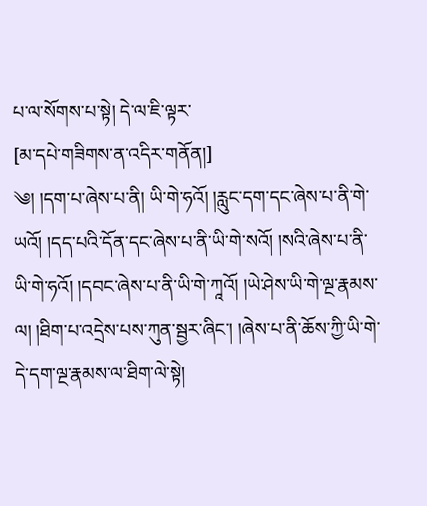པ་ལ་སོགས་པ་སྟེ། དེ་ལ་ཇི་ལྟར་
[མ་དཔེ་གཟིགས་ན་འདིར་གནོན།]
༄། །དག་པ་ཞེས་པ་ནི། ཡི་གེ་ཧའོ། །རླུང་དག་དང་ཞེས་པ་ནི་གེ་ཡའོ། །དད་པའི་དོན་དང་ཞེས་པ་ནི་ཡི་གེ་སའོ། །སའི་ཞེས་པ་ནི་ཡི་གེ་ཧའོ། །དབང་ཞེས་པ་ནི་ཡི་གེ་ཀཱའོ། །ཡེ་ཤེས་ཡི་གེ་ལྔ་རྣམས་ལ། །ཐིག་པ་འདྲེས་པས་ཀུན་སྦྱར་ཞིང་། །ཞེས་པ་ནི་ཆོས་ཀྱི་ཡི་གེ་དེ་དག་ལྔ་རྣམས་ལ་ཐིག་ལེ་སྟེ།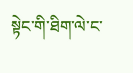སྟེང་གི་ཐིག་ལེ་ང་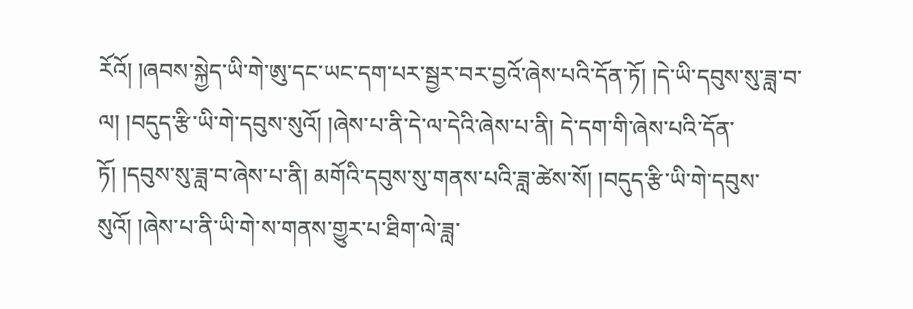རོའོ། །ཞབས་སྐྱེད་ཡི་གེ་ཨུ་དང་ཡང་དག་པར་སྦྱར་བར་བྱའོ་ཞེས་པའི་དོན་ཏོ། །དེ་ཡི་དབུས་སུ་ཟླ་བ་ལ། །བདུད་རྩི་ཡི་གེ་དབུས་སུའོ། །ཞེས་པ་ནི་དེ་ལ་དེའི་ཞེས་པ་ནི། དེ་དག་གི་ཞེས་པའི་དོན་ཏོ། །དབུས་སུ་ཟླ་བ་ཞེས་པ་ནི། མགོའི་དབུས་སུ་གནས་པའི་ཟླ་ཚེས་སོ། །བདུད་རྩི་ཡི་གེ་དབུས་སུའོ། །ཞེས་པ་ནི་ཡི་གེ་ས་གནས་གྱུར་པ་ཐིག་ལེ་ཟླ་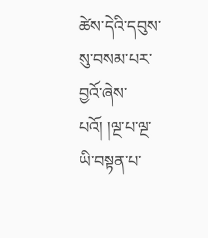ཚེས་དེའི་དབུས་སུ་བསམ་པར་བྱའོ་ཞེས་པའོ། །ལྔ་པ་ལྔ་ཡི་བསྟན་པ་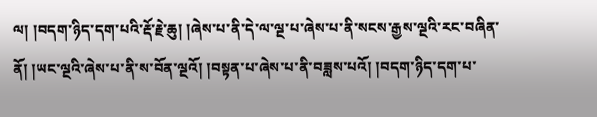ལ། །བདག་ཉིད་དག་པའི་རྡོ་རྗེ་ཆུ། །ཞེས་པ་ནི་དེ་ལ་ལྔ་པ་ཞེས་པ་ནི་སངས་རྒྱས་ལྔའི་རང་བཞིན་ནོ། །ཡང་ལྔའི་ཞེས་པ་ནི་ས་བོན་ལྔའོ། །བསྟན་པ་ཞེས་པ་ནི་བཟླས་པའོ། །བདག་ཉིད་དག་པ་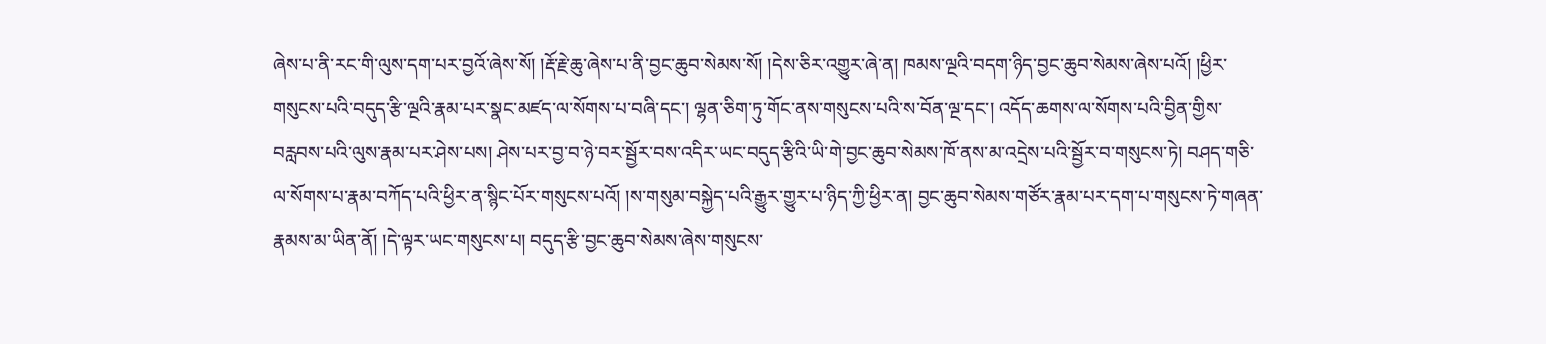ཞེས་པ་ནི་རང་གི་ལུས་དག་པར་བྱའོ་ཞེས་སོ། །རྡོ་རྗེ་ཆུ་ཞེས་པ་ནི་བྱང་ཆུབ་སེམས་སོ། །དེས་ཅིར་འགྱུར་ཞེ་ན། ཁམས་ལྔའི་བདག་ཉིད་བྱང་ཆུབ་སེམས་ཞེས་པའོ། །ཕྱིར་གསུངས་པའི་བདུད་རྩི་ལྔའི་རྣམ་པར་སྣང་མཛད་ལ་སོགས་པ་བཞི་དང་། ལྷན་ཅིག་ཏུ་གོང་ནས་གསུངས་པའི་ས་བོན་ལྔ་དང་། འདོད་ཆགས་ལ་སོགས་པའི་བྱིན་གྱིས་བརླབས་པའི་ལུས་རྣམ་པར་ཤེས་པས། ཤེས་པར་བྱ་བ་ཉེ་བར་སྦྱོར་བས་འདིར་ཡང་བདུད་རྩིའི་ཡི་གེ་བྱང་ཆུབ་སེམས་ཁོ་ནས་མ་འདྲེས་པའི་སྦྱོར་བ་གསུངས་ཏེ། བཤད་གཅི་ལ་སོགས་པ་རྣམ་བཀོད་པའི་ཕྱིར་ན་སྙིང་པོར་གསུངས་པའོ། །ས་གསུམ་བསྐྱེད་པའི་རྒྱུར་གྱུར་པ་ཉིད་ཀྱི་ཕྱིར་ན། བྱང་ཆུབ་སེམས་གཙོར་རྣམ་པར་དག་པ་གསུངས་ཏེ་གཞན་རྣམས་མ་ཡིན་ནོ། །དེ་ལྟར་ཡང་གསུངས་པ། བདུད་རྩི་བྱང་ཆུབ་སེམས་ཞེས་གསུངས་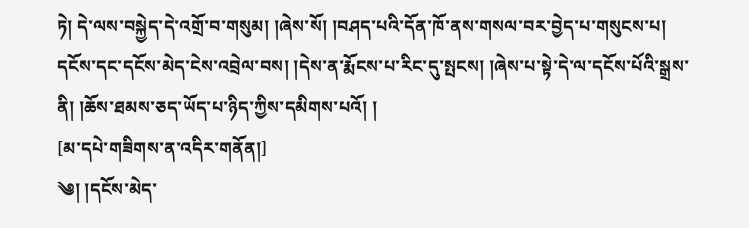ཏེ། དེ་ལས་བསྐྱེད་དེ་འགྲོ་བ་གསུམ། །ཞེས་སོ། །བཤད་པའི་དོན་ཁོ་ནས་གསལ་བར་བྱེད་པ་གསུངས་པ། དངོས་དང་དངོས་མེད་ངེས་འབྲེལ་བས། །དེས་ན་རྨོངས་པ་རིང་དུ་སྤངས། །ཞེས་པ་སྟེ་དེ་ལ་དངོས་པོའི་སྒྲས་ནི། །ཆོས་ཐམས་ཅད་ཡོད་པ་ཉིད་ཀྱིས་དམིགས་པའོ། །
[མ་དཔེ་གཟིགས་ན་འདིར་གནོན།]
༄། །དངོས་མེད་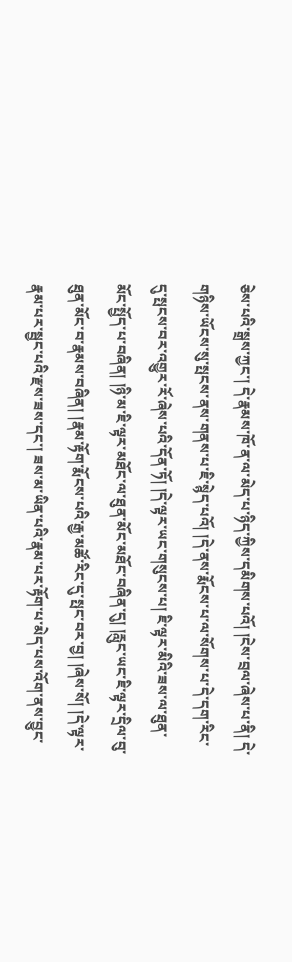ཅེས་པའི་སྒྲས་ཀྱང་། དེ་རྣམས་ཁོ་ན་ལ་མེད་པ་ཉིད་ཀྱིས་དམིགས་པའོ། །ངེས་བྲལ་ཞེས་པ་ནི། དེ་གཉིས་ཡོངས་སུ་སྤངས་ནས་གནས་པ་ཇི་སྙེད་པའོ། །དེ་ནས་རྨོངས་པ་ལ་སོགས་པ་དེ་དག་རིང་དུ་སྤངས་བར་འགྱུར་རོ་ཞེས་པའི་དོན་ཏོ། །དེ་ལྟར་ཡང་གསུངས་པ། ཇི་ལྟར་མིའི་ཟས་ལ་ཐུན་མོང་སྤྱོད་པ་བཞིན། །ཉི་མ་ཇི་ལྟར་མཐོང་ལ་ཐུན་མོང་མཐོང་བཞིན་དུ། །རླུང་ཡང་ཇི་ལྟར་དྲིལ་བུ་ཐུན་མོང་བ་རྣམས་བཞིན། །རྣམ་རྟོག་རྨོངས་པའི་རྒྱ་མཚོ་རིང་དུ་སྤང་བར་བྱ། །ཞེས་སོ། །དེ་ལྟར་རྣམ་པར་སྦྱང་པའི་རྫས་ཟས་དང་། ཟས་མ་ཡིན་པའི་རྣམ་པར་རྟོག་པ་མེད་པས་འོག་ནས་བྱུང་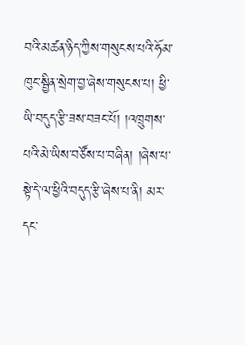བའི་མཚན་ཉིད་ཀྱིས་གསུངས་པའི་ཧོམ་ཁུང་སྦྱིན་སྲེག་བྱ་ཞེས་གསུངས་པ། ཕྱི་ཡི་བདུད་རྩི་ཟས་བཟང་པོ། །འཁྲུགས་པའི་མེ་ཡིས་བཙོས་པ་བཞིན། །ཞེས་པ་སྟེ་དེ་ལ་ཕྱིའི་བདུད་རྩི་ཞེས་པ་ནི། མར་དང་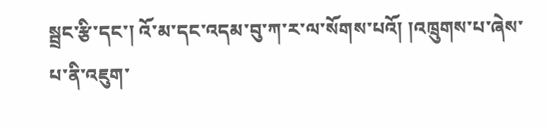སྦྲང་རྩི་དང་། འོ་མ་དང་འདམ་བུ་ཀ་ར་ལ་སོགས་པའོ། །འཁྲུགས་པ་ཞེས་པ་ནི་འཇུག་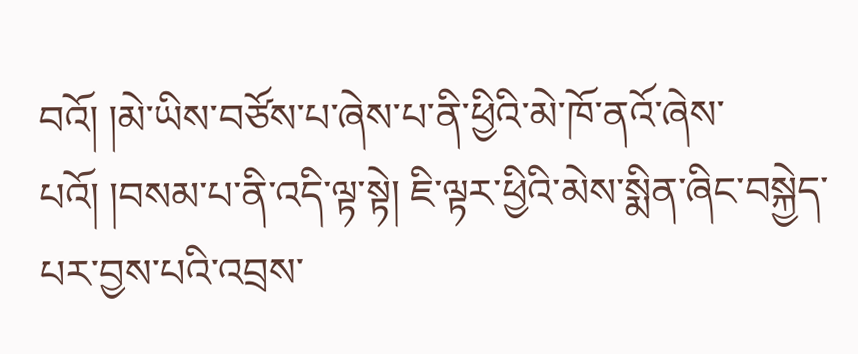བའོ། །མེ་ཡིས་བཙོས་པ་ཞེས་པ་ནི་ཕྱིའི་མེ་ཁོ་ནའོ་ཞེས་པའོ། །བསམ་པ་ནི་འདི་ལྟ་སྟེ། ཇི་ལྟར་ཕྱིའི་མེས་སྨིན་ཞིང་བསྐྱེད་པར་བྱས་པའི་འབྲས་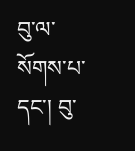བུ་ལ་སོགས་པ་དང་། བུ་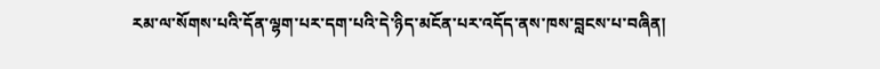རམ་ལ་སོགས་པའི་དོན་ལྷག་པར་དག་པའི་དེ་ཉིད་མངོན་པར་འདོད་ནས་ཁས་བླངས་པ་བཞིན།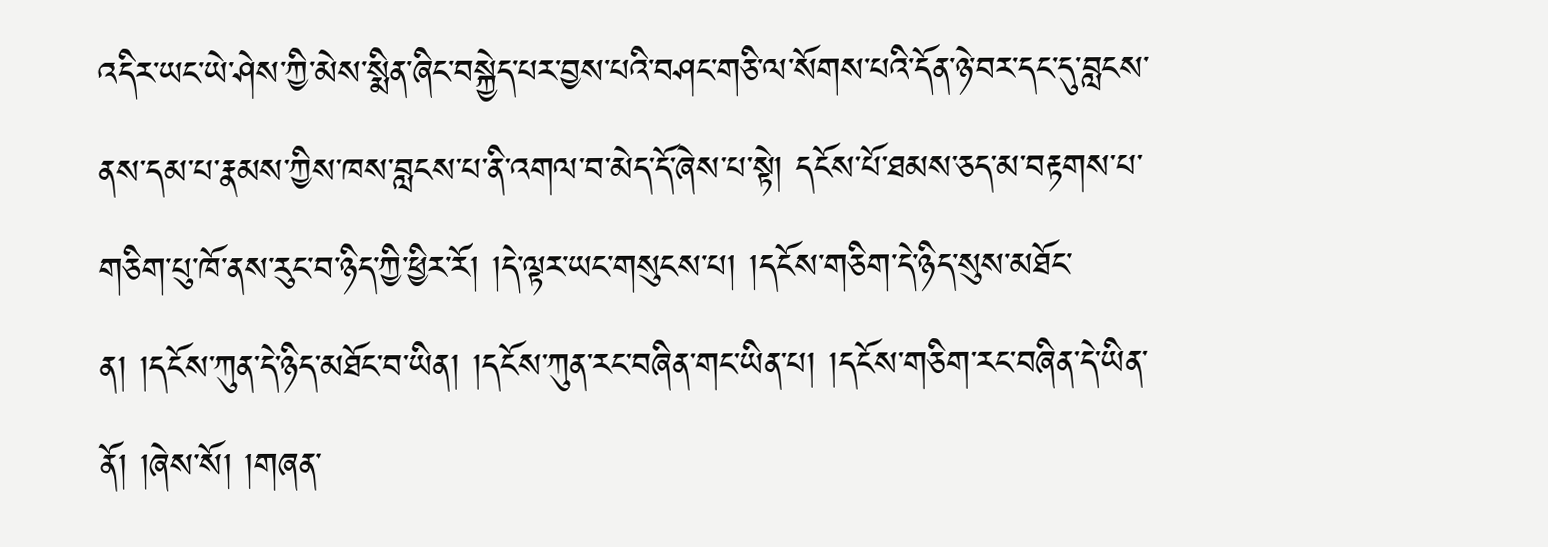འདིར་ཡང་ཡེ་ཤེས་ཀྱི་མེས་སྨིན་ཞིང་བསྐྱེད་པར་བྱས་པའི་བཤང་གཅི་ལ་སོགས་པའི་དོན་ཉེ་བར་དང་དུ་བླངས་ནས་དམ་པ་རྣམས་ཀྱིས་ཁས་བླངས་པ་ནི་འགལ་བ་མེད་དོ་ཞེས་པ་སྟེ། དངོས་པོ་ཐམས་ཅད་མ་བརྟགས་པ་གཅིག་པུ་ཁོ་ནས་རུང་བ་ཉིད་ཀྱི་ཕྱིར་རོ། །དེ་ལྟར་ཡང་གསུངས་པ། །དངོས་གཅིག་དེ་ཉིད་སུས་མཐོང་ན། །དངོས་ཀུན་དེ་ཉིད་མཐོང་བ་ཡིན། །དངོས་ཀུན་རང་བཞིན་གང་ཡིན་པ། །དངོས་གཅིག་རང་བཞིན་དེ་ཡིན་ནོ། །ཞེས་སོ། །གཞན་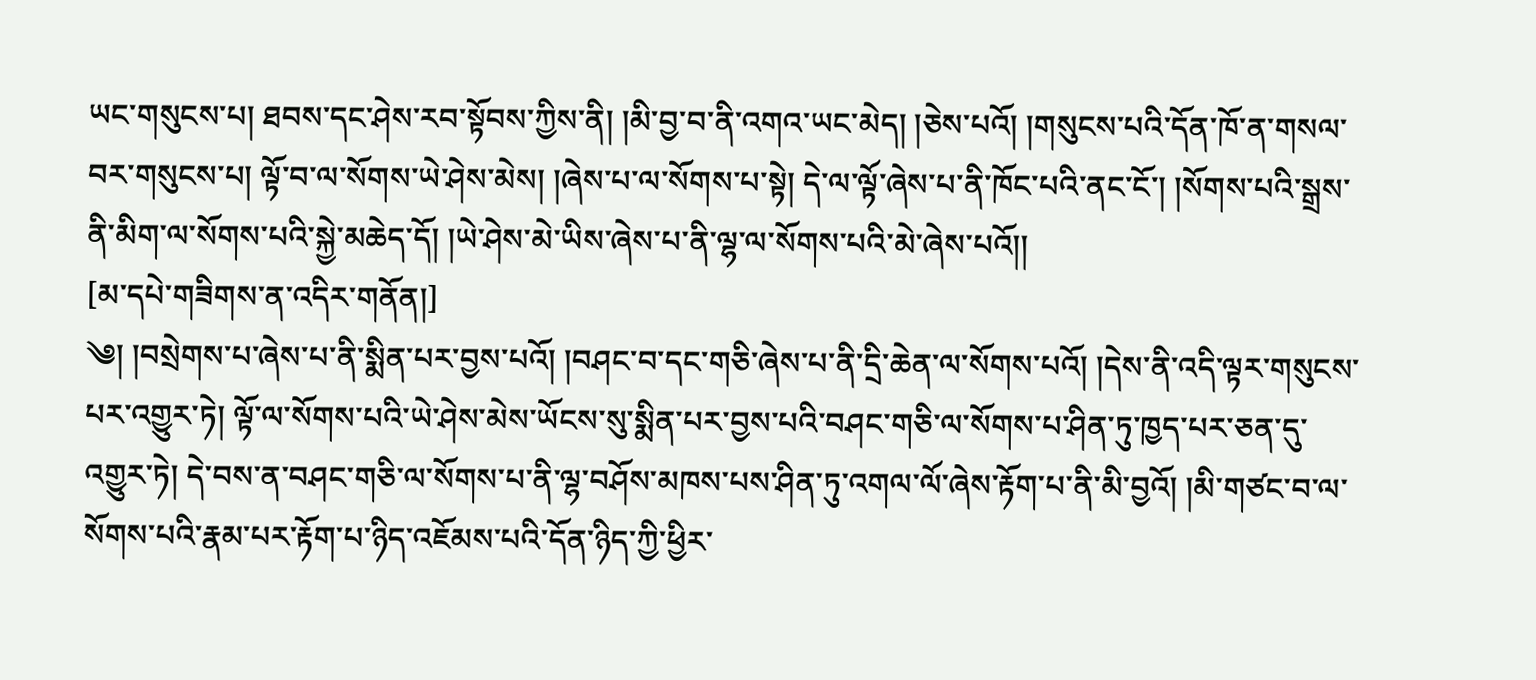ཡང་གསུངས་པ། ཐབས་དང་ཤེས་རབ་སྟོབས་ཀྱིས་ནི། །མི་བྱ་བ་ནི་འགའ་ཡང་མེད། །ཅེས་པའོ། །གསུངས་པའི་དོན་ཁོ་ན་གསལ་བར་གསུངས་པ། ལྟོ་བ་ལ་སོགས་ཡེ་ཤེས་མེས། །ཞེས་པ་ལ་སོགས་པ་སྟེ། དེ་ལ་ལྟོ་ཞེས་པ་ནི་ཁོང་པའི་ནང་ངོ་། །སོགས་པའི་སྒྲས་ནི་མིག་ལ་སོགས་པའི་སྐྱེ་མཆེད་དོ། །ཡེ་ཤེས་མེ་ཡིས་ཞེས་པ་ནི་ལྷ་ལ་སོགས་པའི་མེ་ཞེས་པའོ།།
[མ་དཔེ་གཟིགས་ན་འདིར་གནོན།]
༄། །བསྲེགས་པ་ཞེས་པ་ནི་སྨིན་པར་བྱས་པའོ། །བཤང་བ་དང་གཅི་ཞེས་པ་ནི་དྲི་ཆེན་ལ་སོགས་པའོ། །དེས་ནི་འདི་ལྟར་གསུངས་པར་འགྱུར་ཏེ། ལྟོ་ལ་སོགས་པའི་ཡེ་ཤེས་མེས་ཡོངས་སུ་སྨིན་པར་བྱས་པའི་བཤང་གཅི་ལ་སོགས་པ་ཤིན་ཏུ་ཁྱད་པར་ཅན་དུ་འགྱུར་ཏེ། དེ་བས་ན་བཤང་གཅི་ལ་སོགས་པ་ནི་ལྷ་བཤོས་མཁས་པས་ཤིན་ཏུ་འགལ་ལོ་ཞེས་རྟོག་པ་ནི་མི་བྱའོ། །མི་གཙང་བ་ལ་སོགས་པའི་རྣམ་པར་རྟོག་པ་ཉིད་འཇོམས་པའི་དོན་ཉིད་ཀྱི་ཕྱིར་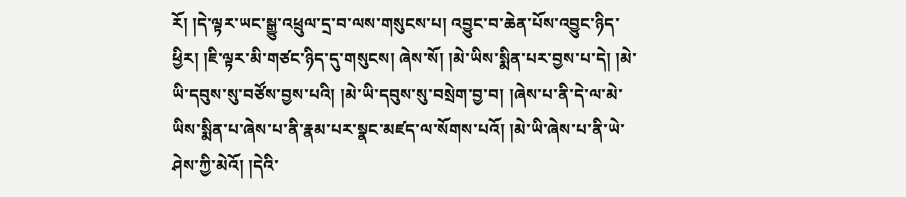རོ། །དེ་ལྟར་ཡང་སྒྱུ་འཕྲུལ་དྲ་བ་ལས་གསུངས་པ། འབྱུང་བ་ཆེན་པོས་འབྱུང་ཉིད་ཕྱིར། །ཇི་ལྟར་མི་གཙང་ཉིད་དུ་གསུངས། ཞེས་སོ། །མེ་ཡིས་སྨིན་པར་བྱས་པ་དེ། །མེ་ཡི་དབུས་སུ་བཙོས་བྱས་པའི། །མེ་ཡི་དབུས་སུ་བསྲེག་བྱ་བ། །ཞེས་པ་ནི་དེ་ལ་མེ་ཡིས་སྨིན་པ་ཞེས་པ་ནི་རྣམ་པར་སྣང་མཛད་ལ་སོགས་པའོ། །མེ་ཡི་ཞེས་པ་ནི་ཡེ་ཤེས་ཀྱི་མེའོ། །དེའི་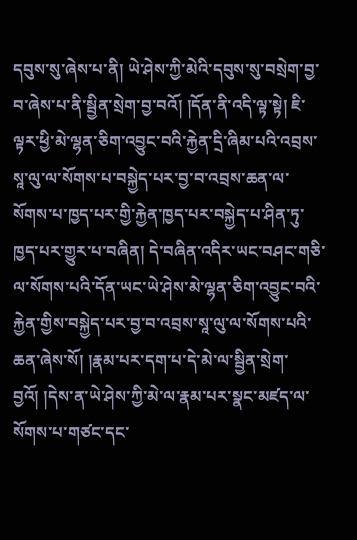དབུས་སུ་ཞེས་པ་ནི། ཡེ་ཤེས་ཀྱི་མེའི་དབུས་སུ་བསྲེག་བྱ་བ་ཞེས་པ་ནི་སྦྱིན་སྲེག་བྱ་བའོ། །དོན་ནི་འདི་ལྟ་སྟེ། ཇི་ལྟར་ཕྱི་མེ་ལྷན་ཅིག་འབྱུང་བའི་རྐྱེན་དྲི་ཞིམ་པའི་འབྲས་སཱ་ལུ་ལ་སོགས་པ་བསྐྱེད་པར་བྱ་བ་འབྲས་ཆན་ལ་སོགས་པ་ཁྱད་པར་གྱི་རྐྱེན་ཁྱད་པར་བསྐྱེད་པ་ཤིན་ཏུ་ཁྱད་པར་གྱུར་པ་བཞིན། དེ་བཞིན་འདིར་ཡང་བཤང་གཅི་ལ་སོགས་པའི་དོན་ཡང་ཡེ་ཤེས་མེ་ལྷན་ཅིག་འབྱུང་བའི་རྐྱེན་གྱིས་བསྐྱེད་པར་བྱ་བ་འབྲས་སཱ་ལུ་ལ་སོགས་པའི་ཆན་ཞེས་སོ། །རྣམ་པར་དག་པ་དེ་མེ་ལ་སྦྱིན་སྲེག་བྱའོ། །དེས་ན་ཡེ་ཤེས་ཀྱི་མེ་ལ་རྣམ་པར་སྣང་མཛད་ལ་སོགས་པ་གཙང་དང་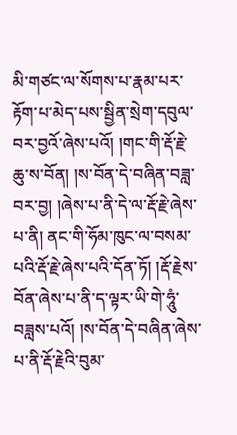མི་གཙང་ལ་སོགས་པ་རྣམ་པར་རྟོག་པ་མེད་པས་སྦྱིན་སྲེག་དབུལ་བར་བྱའོ་ཞེས་པའོ། །གང་གི་རྡོ་རྗེ་ཆུ་ས་བོན། །ས་བོན་དེ་བཞིན་བཟླ་བར་བྱ། །ཞེས་པ་ནི་དེ་ལ་རྡོ་རྗེ་ཞེས་པ་ནི། ནང་གི་ཧོམ་ཁུང་ལ་བསམ་པའི་རྡོ་རྗེ་ཞེས་པའི་དོན་ཏོ། །རྡོ་རྗེས་བོན་ཞེས་པ་ནི་ད་ལྟར་ཡི་གེ་ཧཱུཾ་བཟླས་པའོ། །ས་བོན་དེ་བཞིན་ཞེས་པ་ནི་རྡོ་རྗེའི་བུམ་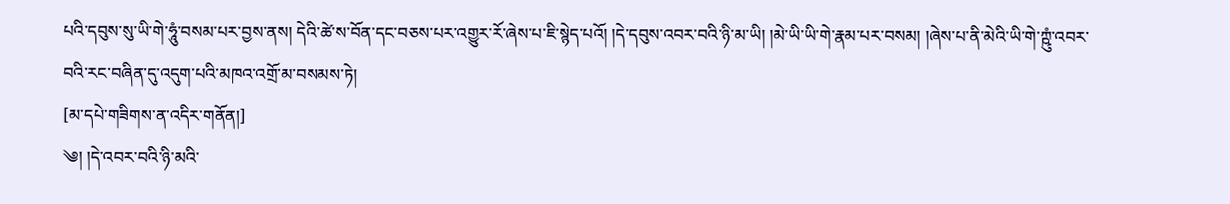པའི་དབུས་སུ་ཡི་གེ་ཧཱུཾ་བསམ་པར་བྱས་ནས། དེའི་ཚེ་ས་བོན་དང་བཅས་པར་འགྱུར་རོ་ཞེས་པ་ཇི་སྙེད་པའོ། །དེ་དབུས་འབར་བའི་ཉི་མ་ཡི། །མེ་ཡི་ཡི་གེ་རྣམ་པར་བསམ། །ཞེས་པ་ནི་མེའི་ཡི་གེ་ཀྵུཾ་འབར་བའི་རང་བཞིན་དུ་འདུག་པའི་མཁའ་འགྲོ་མ་བསམས་ཏེ།
[མ་དཔེ་གཟིགས་ན་འདིར་གནོན།]
༄། །དེ་འབར་བའི་ཉི་མའི་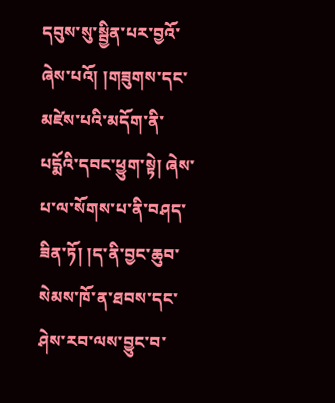དབུས་སུ་སྦྱིན་པར་བྱའོ་ཞེས་པའོ། །གཟུགས་དང་མཛེས་པའི་མདོག་ནི་པདྨོའི་དབང་ཕྱུག་སྟེ། ཞེས་པ་ལ་སོགས་པ་ནི་བཤད་ཟིན་ཏོ། །ད་ནི་བྱང་ཆུབ་སེམས་ཁོ་ན་ཐབས་དང་ཤེས་རབ་ལས་བྱུང་བ་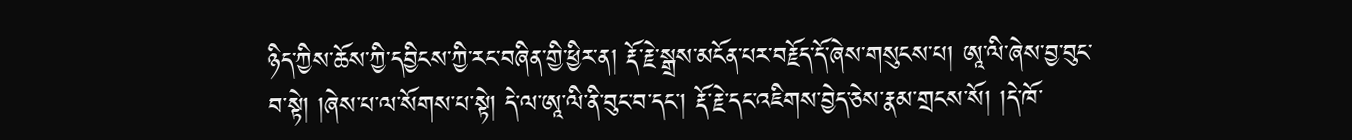ཉིད་ཀྱིས་ཆོས་ཀྱི་དབྱིངས་ཀྱི་རང་བཞིན་གྱི་ཕྱིར་ན། རྡོ་རྗེ་སྒྲས་མངོན་པར་བརྗོད་དོ་ཞེས་གསུངས་པ། ཨཱ་ལི་ཞེས་བྱ་བུང་བ་སྟེ། །ཞེས་པ་ལ་སོགས་པ་སྟེ། དེ་ལ་ཨཱ་ལི་ནི་བུང་བ་དང་། རྡོ་རྗེ་དང་འཇིགས་བྱེད་ཅེས་རྣམ་གྲངས་སོ། །དེ་ཁོ་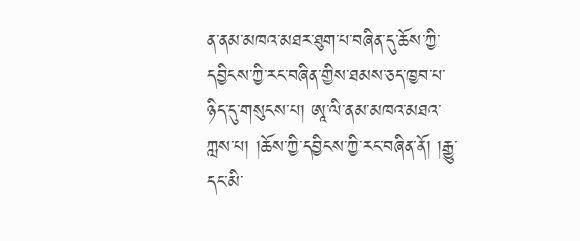ན་ནམ་མཁའ་མཐར་ཐུག་པ་བཞིན་དུ་ཆོས་ཀྱི་དབྱིངས་ཀྱི་རང་བཞིན་གྱིས་ཐམས་ཅད་ཁྱབ་པ་ཉིད་དུ་གསུངས་པ། ཨཱ་ལི་ནམ་མཁའ་མཐའ་ཀླས་པ། །ཆོས་ཀྱི་དབྱིངས་ཀྱི་རང་བཞིན་ནོ། །རྒྱུ་དང་མི་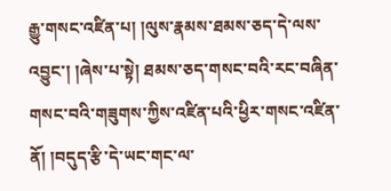རྒྱུ་གསང་འཛིན་པ། །ལུས་རྣམས་ཐམས་ཅད་དེ་ལས་འབྱུང་། །ཞེས་པ་སྟེ། ཐམས་ཅད་གསང་བའི་རང་བཞིན་གསང་བའི་གཟུགས་ཀྱིས་འཛིན་པའི་ཕྱིར་གསང་འཛིན་ནོ། །བདུད་རྩི་དེ་ཡང་གང་ལ་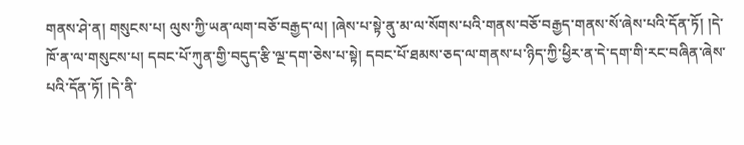གནས་ཤེ་ན། གསུངས་པ། ལུས་ཀྱི་ཡན་ལག་བཅོ་བརྒྱད་ལ། །ཞེས་པ་སྟེ་ནུ་མ་ལ་སོགས་པའི་གནས་བཅོ་བརྒྱད་གནས་སོ་ཞེས་པའི་དོན་ཏོ། །དེ་ཁོ་ན་ལ་གསུངས་པ། དབང་པོ་ཀུན་གྱི་བདུད་རྩི་ལྔ་དག་ཅེས་པ་སྟེ། དབང་པོ་ཐམས་ཅད་ལ་གནས་པ་ཉིད་ཀྱི་ཕྱིར་ན་དེ་དག་གི་རང་བཞིན་ཞེས་པའི་དོན་ཏོ། །དེ་ནི་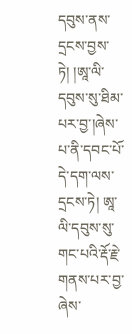དབུས་ནས་དྲངས་བྱས་ཏེ། །ཨཱ་ལི་དབུས་སུ་ཐིམ་པར་བྱ་།ཞེས་པ་ནི་དབང་པོ་དེ་དག་ལས་དྲངས་ཏེ། ཨཱ་ལི་དབུས་སུ་གང་པའི་རྡོ་རྗེ་གནས་པར་བྱ་ཞེས་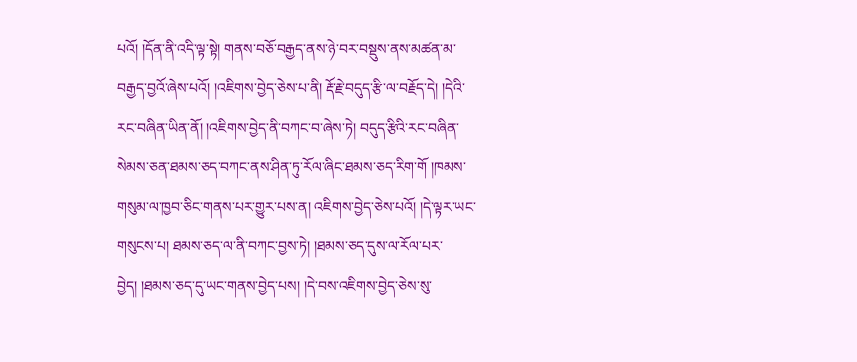པའོ། །དོན་ནི་འདི་ལྟ་སྟེ། གནས་བཅོ་བརྒྱད་ནས་ཉེ་བར་བསྡུས་ནས་མཚན་མ་བརྒྱད་བྱའོ་ཞེས་པའོ། །འཇིགས་བྱེད་ཅེས་པ་ནི། རྡོ་རྗེ་བདུད་རྩི་ལ་བརྗོད་དེ། །དེའི་རང་བཞིན་ཡིན་ནོ། །འཇིགས་བྱེད་ནི་བཀང་བ་ཞེས་ཏེ། བདུད་རྩིའི་རང་བཞིན་སེམས་ཅན་ཐམས་ཅད་བཀང་ནས་ཤིན་ཏུ་རོལ་ཞིང་ཐམས་ཅད་རིག་གོ །ཁམས་གསུམ་ལ་ཁྱབ་ཅིང་གནས་པར་གྱུར་པས་ན། འཇིགས་བྱེད་ཅེས་པའོ། །དེ་ལྟར་ཡང་གསུངས་པ། ཐམས་ཅད་ལ་ནི་བཀང་བྱས་ཏེ། །ཐམས་ཅད་དུས་ལ་རོལ་པར་བྱེད། །ཐམས་ཅད་དུ་ཡང་གནས་བྱེད་པས། །དེ་བས་འཇིགས་བྱེད་ཅེས་སུ་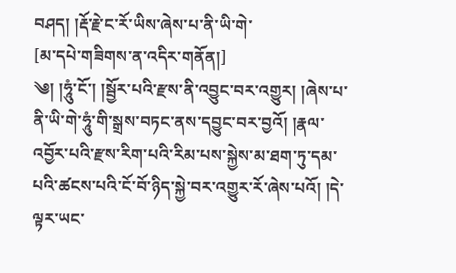བཤད། །རྡོ་རྗེ་ང་རོ་ཡིས་ཞེས་པ་ནི་ཡི་གེ་
[མ་དཔེ་གཟིགས་ན་འདིར་གནོན།]
༄། །ཧཱུཾ་ངོ་། །སྦྱོར་པའི་རྫས་ནི་འབྱུང་བར་འགྱུར། །ཞེས་པ་ནི་ཡི་གེ་ཧཱུཾ་གི་སྒྲས་བཏང་ནས་དབྱུང་བར་བྱའོ། །རྣལ་འབྱོར་པའི་རྫས་རིག་པའི་རིམ་པས་སྐྱེས་མ་ཐག་ཏུ་དམ་པའི་ཚངས་པའི་ངོ་བོ་ཉིད་སྐྱེ་བར་འགྱུར་རོ་ཞེས་པའོ། །དེ་ལྟར་ཡང་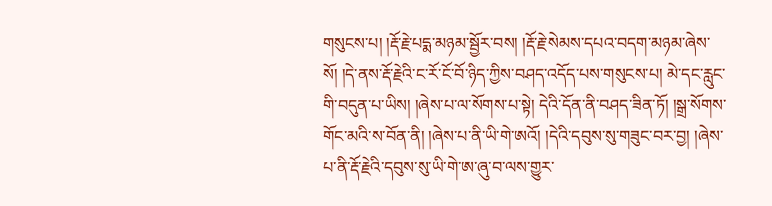གསུངས་པ། །རྡོ་རྗེ་པདྨ་མཉམ་སྦྱོར་བས། །རྡོ་རྗེ་སེམས་དཔའ་བདག་མཉམ་ཞེས་སོ། །དེ་ནས་རྡོ་རྗེའི་ང་རོ་ངོ་བོ་ཉིད་ཀྱིས་བཤད་འདོད་པས་གསུངས་པ། མེ་དང་རླུང་གི་བདུན་པ་ཡིས། །ཞེས་པ་ལ་སོགས་པ་སྟེ། དེའི་དོན་ནི་བཤད་ཟིན་ཏོ། །སྒྲ་སོགས་གོང་མའི་ས་བོན་ནི། །ཞེས་པ་ནི་ཡི་གེ་ཨའོ། །དེའི་དབུས་སུ་གཟུང་བར་བྱ། །ཞེས་པ་ནི་རྡོ་རྗེའི་དབུས་སུ་ཡི་གེ་ཨ་ཞུ་བ་ལས་གྱུར་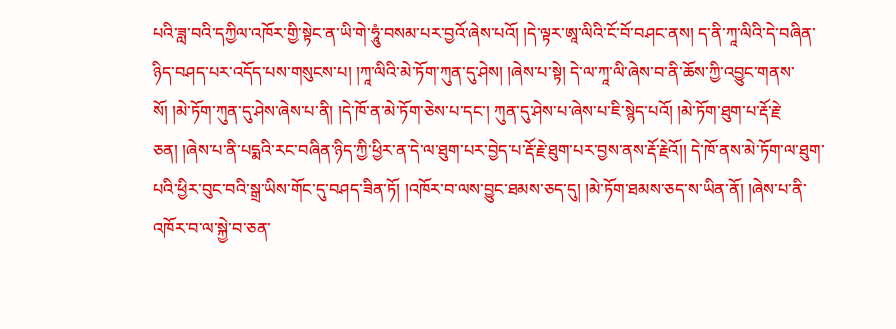པའི་ཟླ་བའི་དཀྱིལ་འཁོར་གྱི་སྟེང་ན་ཡི་གེ་ཧཱུཾ་བསམ་པར་བྱའོ་ཞེས་པའོ། །དེ་ལྟར་ཨཱ་ལིའི་ངོ་བོ་བཤང་ནས། ད་ནི་ཀཱ་ལིའི་དེ་བཞིན་ཉིད་བཤད་པར་འདོད་པས་གསུངས་པ། །ཀཱ་ལིའི་མེ་ཏོག་ཀུན་དུ་ཤེས། །ཞེས་པ་སྟེ། དེ་ལ་ཀཱ་ལི་ཞེས་བ་ནི་ཆོས་ཀྱི་འབྱུང་གནས་སོ། །མེ་ཏོག་ཀུན་དུ་ཤེས་ཞེས་པ་ནི། །དེ་ཁོ་ན་མེ་ཏོག་ཅེས་པ་དང་། ཀུན་དུ་ཤེས་པ་ཞེས་པ་ཇི་སྙེད་པའོ། །མེ་ཏོག་ཐུག་པ་རྡོ་རྗེ་ཅན། །ཞེས་པ་ནི་པདྨའི་རང་བཞིན་ཉིད་ཀྱི་ཕྱིར་ན་དེ་ལ་ཐུག་པར་བྱེད་པ་རྡོ་རྗེ་ཐུག་པར་བྱས་ནས་རྡོ་རྗེའོ།། དེ་ཁོ་ནས་མེ་ཏོག་ལ་ཐུག་པའི་ཕྱིར་བུང་བའི་སྒྲ་ཡིས་གོང་དུ་བཤད་ཟིན་ཏོ། །འཁོར་བ་ལས་བྱུང་ཐམས་ཅད་དུ། །མེ་ཏོག་ཐམས་ཅད་ས་ཡིན་ནོ། །ཞེས་པ་ནི་འཁོར་བ་ལ་སྐྱེ་བ་ཅན་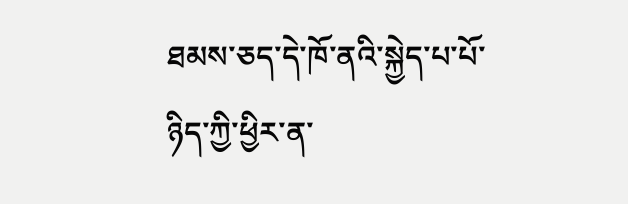ཐམས་ཅད་དེ་ཁོ་ནའི་སྐྱེད་པ་པོ་ཉིད་ཀྱི་ཕྱིར་ན་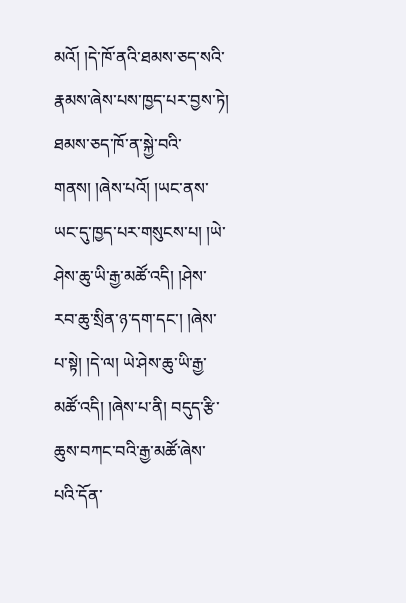མའོ། །དེ་ཁོ་ནའི་ཐམས་ཅད་སའི་རྣམས་ཞེས་པས་ཁྱད་པར་བྱས་ཏེ། ཐམས་ཅད་ཁོ་ན་སྐྱེ་བའི་གནས། །ཞེས་པའོ། །ཡང་ནས་ཡང་དུ་ཁྱད་པར་གསུངས་པ། །ཡེ་ཤེས་ཆུ་ཡི་རྒྱ་མཚོ་འདི། །ཤེས་རབ་ཆུ་སྲིན་ཉ་དག་དང་། །ཞེས་པ་སྟེ། །དེ་ལ། ཡེ་ཤེས་ཆུ་ཡི་རྒྱ་མཚོ་འདི། །ཞེས་པ་ནི། བདུད་རྩི་ཆུས་བཀང་བའི་རྒྱ་མཚོ་ཞེས་པའི་དོན་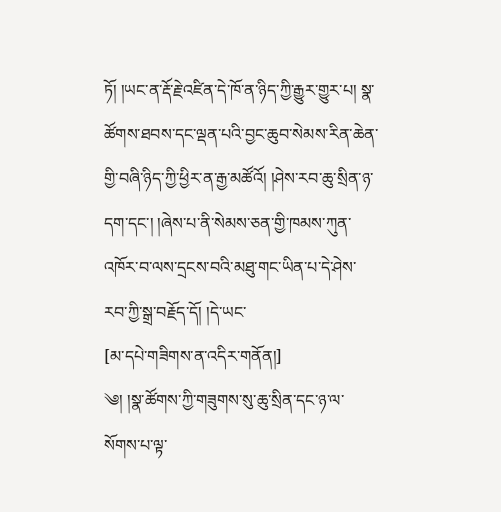ཏོ། །ཡང་ན་རྡོ་རྗེ་འཛིན་དེ་ཁོ་ན་ཉིད་ཀྱི་རྒྱུར་གྱུར་པ། སྣ་ཚོགས་ཐབས་དང་ལྡན་པའི་བྱང་ཆུབ་སེམས་རིན་ཆེན་གྱི་བཞི་ཉིད་ཀྱི་ཕྱིར་ན་རྒྱ་མཚོའོ། །ཤེས་རབ་ཆུ་སྲིན་ཉ་དག་དང་། །ཞེས་པ་ནི་སེམས་ཅན་གྱི་ཁམས་ཀུན་འཁོར་བ་ལས་དྲངས་བའི་མཐུ་གང་ཡིན་པ་དེ་ཤེས་རབ་ཀྱི་སྒྲ་བརྗོད་དོ། །དེ་ཡང་
[མ་དཔེ་གཟིགས་ན་འདིར་གནོན།]
༄། །སྣ་ཚོགས་ཀྱི་གཟུགས་སུ་ཆུ་སྲིན་དང་ཉ་ལ་སོགས་པ་ལྟ་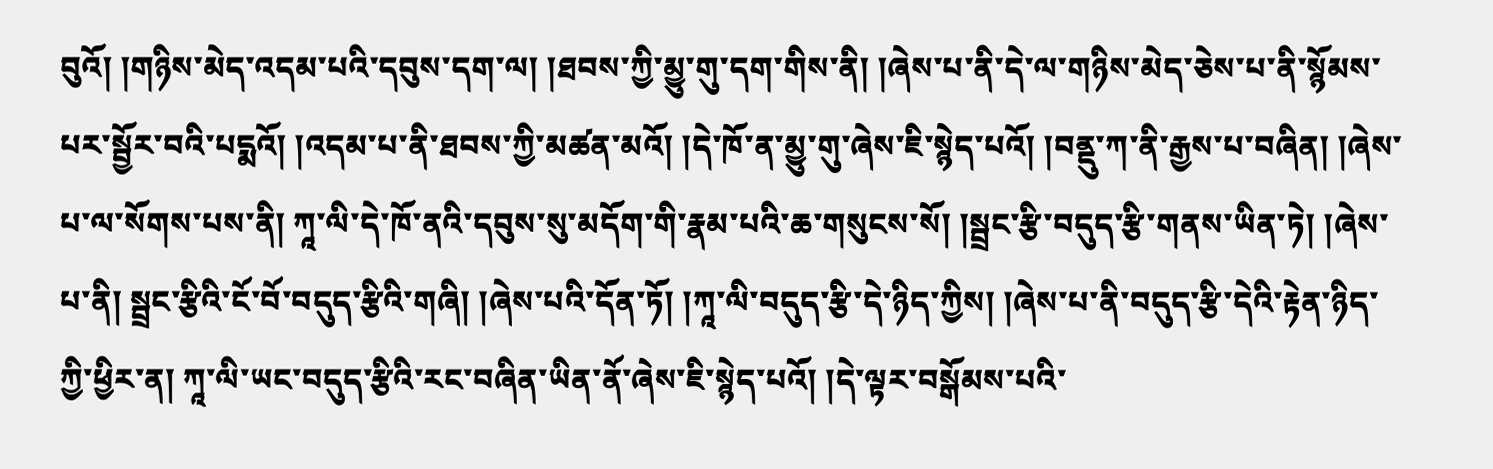བུའོ། །གཉིས་མེད་འདམ་པའི་དབུས་དག་ལ། །ཐབས་ཀྱི་མྱུ་གུ་དག་གིས་ནི། །ཞེས་པ་ནི་དེ་ལ་གཉིས་མེད་ཅེས་པ་ནི་སྙོམས་པར་སྦྱོར་བའི་པདྨའོ། །འདམ་པ་ནི་ཐབས་ཀྱི་མཚན་མའོ། །དེ་ཁོ་ན་མྱུ་གུ་ཞེས་ཇི་སྙེད་པའོ། །བནྡུ་ཀ་ནི་རྒྱས་པ་བཞིན། །ཞེས་པ་ལ་སོགས་པས་ནི། ཀཱ་ལི་དེ་ཁོ་ནའི་དབུས་སུ་མདོག་གི་རྣམ་པའི་ཆ་གསུངས་སོ། །སྦྲང་རྩི་བདུད་རྩི་གནས་ཡིན་ཏེ། །ཞེས་པ་ནི། སྦྲང་རྩིའི་ངོ་བོ་བདུད་རྩིའི་གཞི། །ཞེས་པའི་དོན་ཏོ། །ཀཱ་ལི་བདུད་རྩི་དེ་ཉིད་ཀྱིས། །ཞེས་པ་ནི་བདུད་རྩི་དེའི་རྟེན་ཉིད་ཀྱི་ཕྱིར་ན། ཀཱ་ལི་ཡང་བདུད་རྩིའི་རང་བཞིན་ཡིན་ནོ་ཞེས་ཇི་སྙེད་པའོ། །དེ་ལྟར་བསྒོམས་པའི་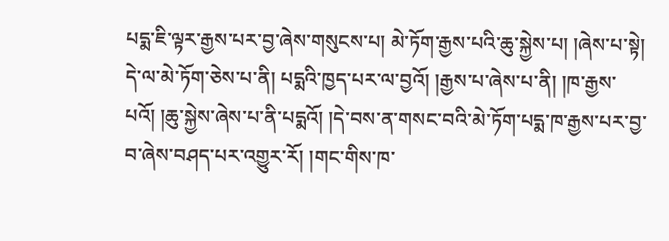པདྨ་ཇི་ལྟར་རྒྱས་པར་བྱ་ཞེས་གསུངས་པ། མེ་ཏོག་རྒྱས་པའི་ཆུ་སྐྱེས་པ། །ཞེས་པ་སྟེ། དེ་ལ་མེ་ཏོག་ཅེས་པ་ནི། པདྨའི་ཁྱད་པར་ལ་བྱའོ། །རྒྱས་པ་ཞེས་པ་ནི། །ཁ་རྒྱས་པའོ། །ཆུ་སྐྱེས་ཞེས་པ་ནི་པདྨའོ། །དེ་བས་ན་གསང་བའི་མེ་ཏོག་པདྨ་ཁ་རྒྱས་པར་བྱ་བ་ཞེས་བཤད་པར་འགྱུར་རོ། །གང་གིས་ཁ་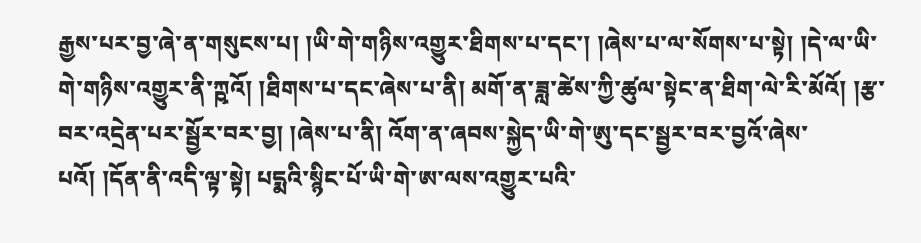རྒྱས་པར་བྱ་ཞེ་ན་གསུངས་པ། །ཡི་གེ་གཉིས་འགྱུར་ཐིགས་པ་དང་། །ཞེས་པ་ལ་སོགས་པ་སྟེ། །དེ་ལ་ཡི་གེ་གཉིས་འགྱུར་ནི་ཀྵའོ། །ཐིགས་པ་དང་ཞེས་པ་ནི། མགོ་ན་ཟླ་ཚེས་ཀྱི་ཚུལ་སྟེང་ན་ཐིག་ལེ་རི་མོའོ། །རྩ་བར་འདྲེན་པར་སྦྱོར་བར་བྱ། །ཞེས་པ་ནི། འོག་ན་ཞབས་སྐྱེད་ཡི་གེ་ཨུ་དང་སྦྱར་བར་བྱའོ་ཞེས་པའོ། །དོན་ནི་འདི་ལྟ་སྟེ། པདྨའི་སྙིང་པོ་ཡི་གེ་ཨ་ལས་འགྱུར་པའི་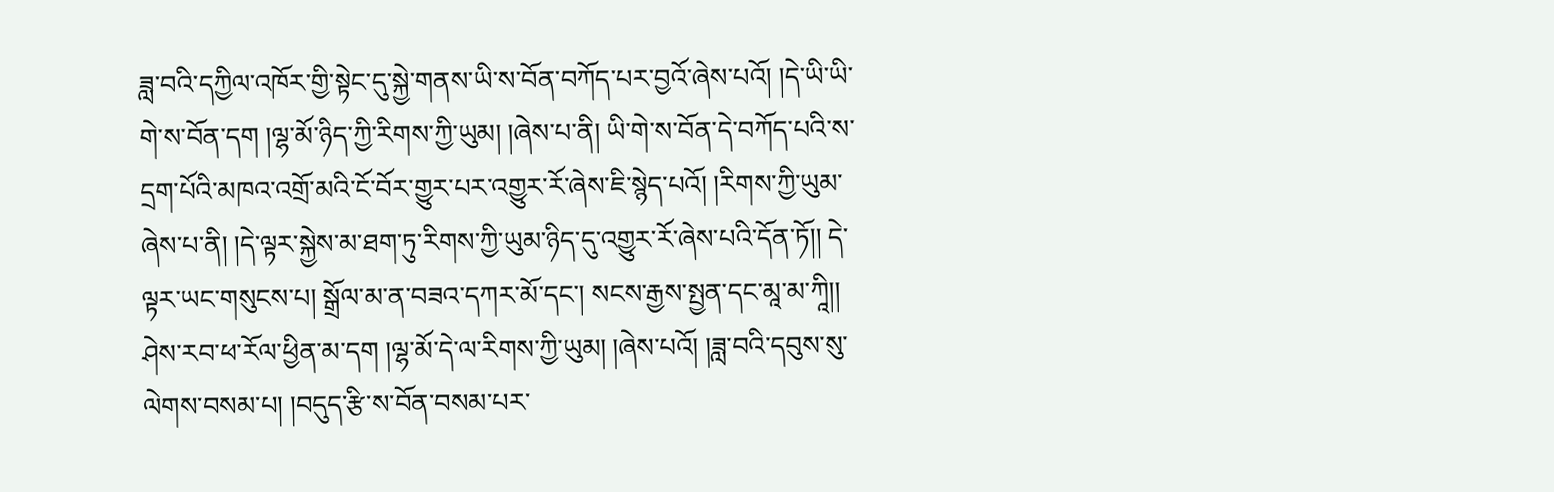ཟླ་བའི་དཀྱིལ་འཁོར་གྱི་སྟེང་དུ་སྐྱེ་གནས་ཡི་ས་བོན་བཀོད་པར་བྱའོ་ཞེས་པའོ། །དེ་ཡི་ཡི་གེ་ས་བོན་དག །ལྷ་མོ་ཉིད་ཀྱི་རིགས་ཀྱི་ཡུམ། །ཞེས་པ་ནི། ཡི་གེ་ས་བོན་དེ་བཀོད་པའི་ས་དྲག་པོའི་མཁའ་འགྲོ་མའི་ངོ་བོར་གྱུར་པར་འགྱུར་རོ་ཞེས་ཇི་སྙེད་པའོ། །རིགས་ཀྱི་ཡུམ་ཞེས་པ་ནི། །དེ་ལྟར་སྐྱེས་མ་ཐག་ཏུ་རིགས་ཀྱི་ཡུམ་ཉིད་དུ་འགྱུར་རོ་ཞེས་པའི་དོན་ཏོ།། དེ་ལྟར་ཡང་གསུངས་པ། སྒྲོལ་མ་ན་བཟའ་དཀར་མོ་དང་། སངས་རྒྱས་སྤྱན་དང་མཱ་མ་ཀཱི།། ཤེས་རབ་ཕ་རོལ་ཕྱིན་མ་དག །ལྷ་མོ་དེ་ལ་རིགས་ཀྱི་ཡུམ། །ཞེས་པའོ། །ཟླ་བའི་དབུས་སུ་ལེགས་བསམ་པ། །བདུད་རྩི་ས་བོན་བསམ་པར་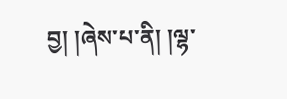བྱ། །ཞེས་པ་ནི། །ལྷ་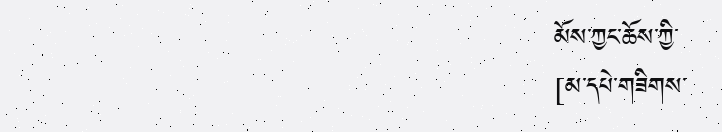མོས་ཀྱང་ཆོས་ཀྱི་
[མ་དཔེ་གཟིགས་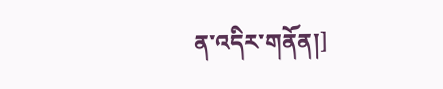ན་འདིར་གནོན།]